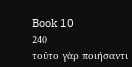Book 10
240
τοῦτο γὰρ ποιήσαντι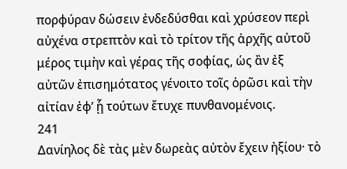πορφύραν δώσειν ἐνδεδύσθαι καὶ χρύσεον περὶ αὐχένα στρεπτὸν καὶ τὸ τρίτον τῆς ἀρχῆς αὐτοῦ μέρος τιμὴν καὶ γέρας τῆς σοφίας, ὡς ἂν ἐξ αὐτῶν ἐπισημότατος γένοιτο τοῖς ὁρῶσι καὶ τὴν αἰτίαν ἐφʼ ᾗ τούτων ἔτυχε πυνθανομένοις.
241
Δανίηλος δὲ τὰς μὲν δωρεὰς αὐτὸν ἔχειν ἠξίου· τὸ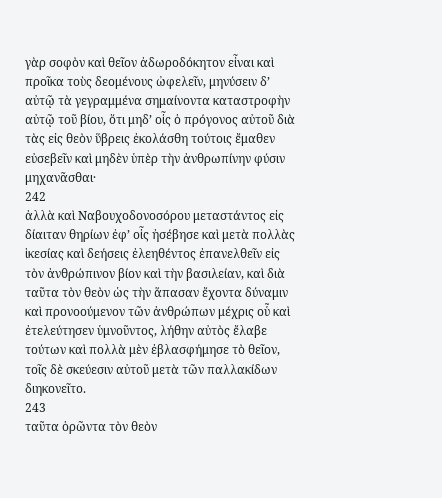γὰρ σοφὸν καὶ θεῖον ἀδωροδόκητον εἶναι καὶ προῖκα τοὺς δεομένους ὠφελεῖν, μηνύσειν δʼ αὐτῷ τὰ γεγραμμένα σημαίνοντα καταστροφὴν αὐτῷ τοῦ βίου, ὅτι μηδʼ οἷς ὁ πρόγονος αὐτοῦ διὰ τὰς εἰς θεὸν ὕβρεις ἐκολάσθη τούτοις ἔμαθεν εὐσεβεῖν καὶ μηδὲν ὑπὲρ τὴν ἀνθρωπίνην φύσιν μηχανᾶσθαι·
242
ἀλλὰ καὶ Ναβουχοδονοσόρου μεταστάντος εἰς δίαιταν θηρίων ἐφʼ οἷς ἠσέβησε καὶ μετὰ πολλὰς ἱκεσίας καὶ δεήσεις ἐλεηθέντος ἐπανελθεῖν εἰς τὸν ἀνθρώπινον βίον καὶ τὴν βασιλείαν, καὶ διὰ ταῦτα τὸν θεὸν ὡς τὴν ἅπασαν ἔχοντα δύναμιν καὶ προνοούμενον τῶν ἀνθρώπων μέχρις οὗ καὶ ἐτελεύτησεν ὑμνοῦντος, λήθην αὐτὸς ἔλαβε τούτων καὶ πολλὰ μὲν ἐβλασφήμησε τὸ θεῖον, τοῖς δὲ σκεύεσιν αὐτοῦ μετὰ τῶν παλλακίδων διηκονεῖτο.
243
ταῦτα ὁρῶντα τὸν θεὸν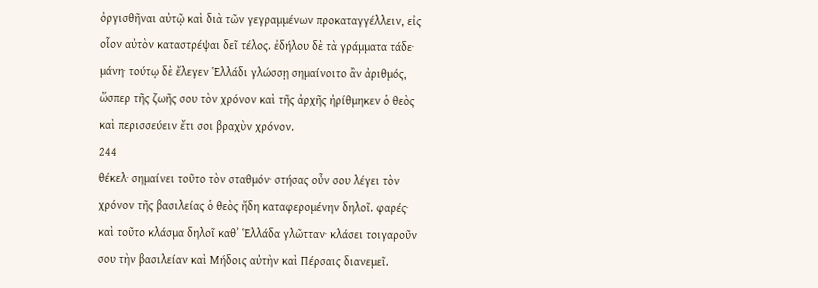ὀργισθῆναι αὐτῷ καὶ διὰ τῶν γεγραμμένων προκαταγγέλλειν, εἰς οἷον αὐτὸν καταστρέψαι δεῖ τέλος. ἐδήλου δὲ τὰ γράμματα τάδε· μάνη· τούτῳ δὲ ἔλεγεν Ἑλλάδι γλώσσῃ σημαίνοιτο ἂν ἀριθμός, ὥσπερ τῆς ζωῆς σου τὸν χρόνον καὶ τῆς ἀρχῆς ἠρίθμηκεν ὁ θεὸς καὶ περισσεύειν ἔτι σοι βραχὺν χρόνον.
244
θέκελ· σημαίνει τοῦτο τὸν σταθμόν· στήσας οὖν σου λέγει τὸν χρόνον τῆς βασιλείας ὁ θεὸς ἤδη καταφερομένην δηλοῖ. φαρές· καὶ τοῦτο κλάσμα δηλοῖ καθʼ Ἑλλάδα γλῶτταν· κλάσει τοιγαροῦν σου τὴν βασιλείαν καὶ Μήδοις αὐτὴν καὶ Πέρσαις διανεμεῖ.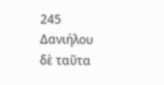245
Δανιήλου δὲ ταῦτα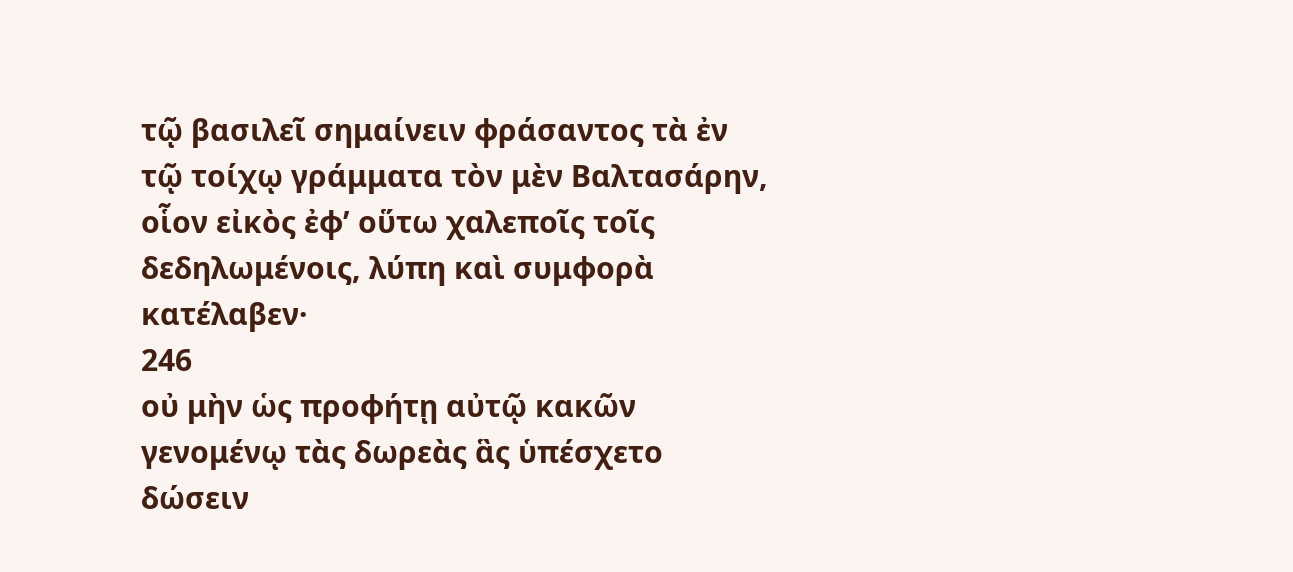τῷ βασιλεῖ σημαίνειν φράσαντος τὰ ἐν τῷ τοίχῳ γράμματα τὸν μὲν Βαλτασάρην, οἷον εἰκὸς ἐφʼ οὕτω χαλεποῖς τοῖς δεδηλωμένοις, λύπη καὶ συμφορὰ κατέλαβεν·
246
οὐ μὴν ὡς προφήτῃ αὐτῷ κακῶν γενομένῳ τὰς δωρεὰς ἃς ὑπέσχετο δώσειν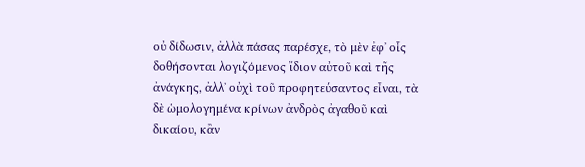οὐ δίδωσιν, ἀλλὰ πάσας παρέσχε, τὸ μὲν ἐφʼ οἷς δοθήσονται λογιζόμενος ἴδιον αὐτοῦ καὶ τῆς ἀνάγκης, ἀλλʼ οὐχὶ τοῦ προφητεύσαντος εἶναι, τὰ δὲ ὡμολογημένα κρίνων ἀνδρὸς ἀγαθοῦ καὶ δικαίου, κἂν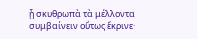ᾖ σκυθρωπὰ τὰ μέλλοντα συμβαίνειν οὕτως ἔκρινε·